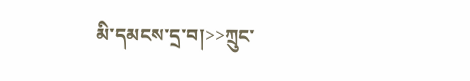མི་དམངས་དྲ་བ།>>ཀྲུང་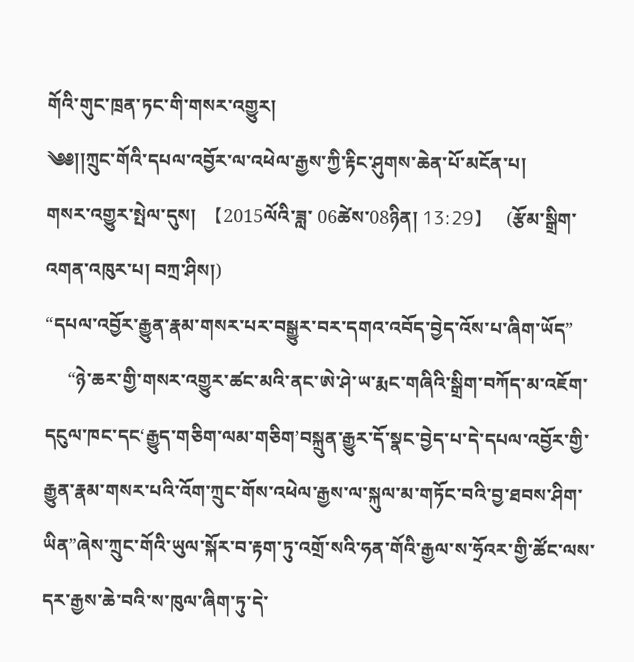གོའི་གུང་ཁྲན་ཏང་གི་གསར་འགྱུར།
༄༅།།ཀྲུང་གོའི་དཔལ་འབྱོར་ལ་འཕེལ་རྒྱས་ཀྱི་རྟིང་ཤུགས་ཆེན་པོ་མངོན་པ།
གསར་འགྱུར་སྤེལ་དུས།  【2015ལོའི་ཟླ་ 06ཚེས་08ཉིན། 13:29】   (རྩོམ་སྒྲིག་འགན་འཁུར་པ། བཀྲ་ཤིས།)
“དཔལ་འབྱོར་རྒྱུན་རྣམ་གསར་པར་བསྒྱུར་བར་དགའ་འབོད་བྱེད་འོས་པ་ཞིག་ཡོད”
     “ཉེ་ཆར་གྱི་གསར་འགྱུར་ཚང་མའི་ནང་ཨེ་ཤེ་ཡ་རྨང་གཞིའི་སྒྲིག་བཀོད་མ་འཇོག་དངུལ་ཁང་དང‘རྒྱུད་གཅིག་ལམ་གཅིག’བསྐྲུན་རྒྱུར་དོ་སྣང་བྱེད་པ་དེ་དཔལ་འབྱོར་གྱི་རྒྱུན་རྣམ་གསར་པའི་འོག་ཀྲུང་གོས་འཕེལ་རྒྱས་ལ་སྐུལ་མ་གཏོང་བའི་བྱ་ཐབས་ཤིག་ཡིན”ཞེས་ཀྲུང་གོའི་ཡུལ་སྐོར་བ་རྟག་ཏུ་འགྲོ་སའི་ཧན་གོའི་རྒྱལ་ས་ཧྲོའར་གྱི་ཚོང་ལས་དར་རྒྱས་ཆེ་བའི་ས་ཁུལ་ཞིག་ཏུ་དེ་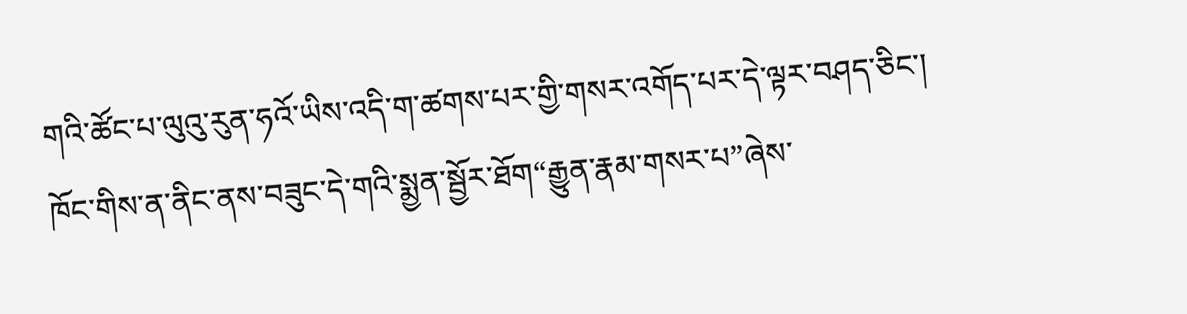གའི་ཚོང་པ་ལུའུ་རུན་ཧའོ་ཡིས་འདི་ག་ཚགས་པར་གྱི་གསར་འགོད་པར་དེ་ལྟར་བཤད་ཅིང་། ཁོང་གིས་ན་ནིང་ནས་བཟུང་དེ་གའི་སྨྱན་སྦྱོར་ཐོག“རྒྱུན་རྣམ་གསར་པ”ཞེས་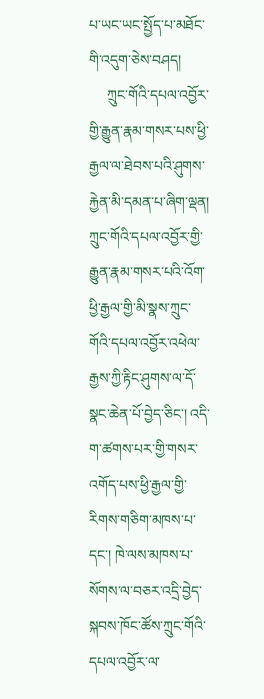པ་ཡང་ཡང་སྤྱོད་པ་མཐོང་གི་འདུག་ཅེས་བཤད།
     ཀྲུང་གོའི་དཔལ་འབྱོར་གྱི་རྒྱུན་རྣམ་གསར་པས་ཕྱི་རྒྱལ་ལ་ཐེབས་པའི་ཤུགས་རྐྱེན་མི་དམན་པ་ཞིག་ལྡན། ཀྲུང་གོའི་དཔལ་འབྱོར་གྱི་རྒྱུན་རྣམ་གསར་པའི་འོག་ཕྱི་རྒྱལ་གྱི་མི་སྣས་ཀྲུང་གོའི་དཔལ་འབྱོར་འཕེལ་རྒྱས་ཀྱི་རྟིང་ཤུགས་ལ་དོ་སྣང་ཆེན་པོ་བྱེད་ཅིང་། འདི་ག་ཚགས་པར་གྱི་གསར་འགོད་པས་ཕྱི་རྒྱལ་གྱི་རིགས་གཅིག་མཁས་པ་དང་། ཁེ་ལས་མཁས་པ་སོགས་ལ་བཅར་འདྲི་བྱེད་སྐབས་ཁོང་ཚོས་ཀྲུང་གོའི་དཔལ་འབྱོར་ལ་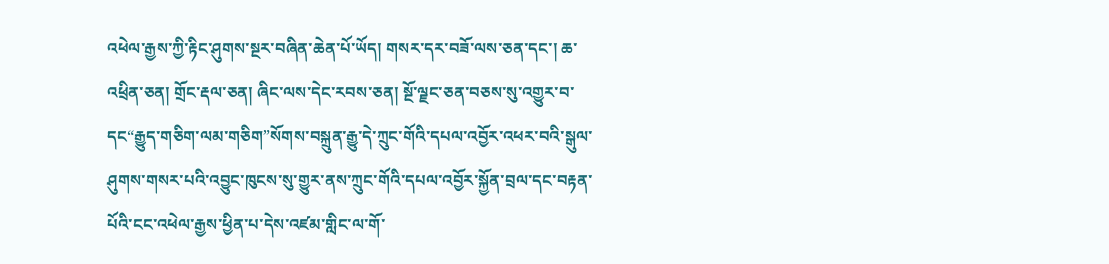འཕེལ་རྒྱས་ཀྱི་རྟིང་ཤུགས་སྔར་བཞིན་ཆེན་པོ་ཡོད། གསར་དར་བཟོ་ལས་ཅན་དང་། ཆ་འཕྲིན་ཅན། གྲོང་རྡལ་ཅན། ཞིང་ལས་དེང་རབས་ཅན། སྔོ་ལྗང་ཅན་བཅས་སུ་འགྱུར་བ་དང“རྒྱུད་གཅིག་ལམ་གཅིག”སོགས་བསྐྲུན་རྒྱུ་དེ་ཀྲུང་གོའི་དཔལ་འབྱོར་འཕར་བའི་སྒུལ་ཤུགས་གསར་པའི་འབྱུང་ཁུངས་སུ་གྱུར་ནས་ཀྲུང་གོའི་དཔལ་འབྱོར་སྐྱོན་བྲལ་དང་བརྟན་པོའི་ངང་འཕེལ་རྒྱས་ཕྱིན་པ་དེས་འཛམ་གླིང་ལ་གོ་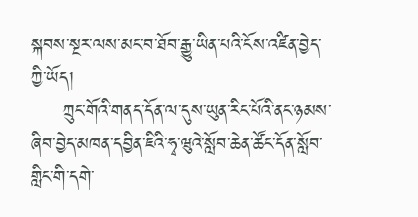སྐབས་སྔར་ལས་མང་བ་ཐོབ་རྒྱུ་ཡིན་པའི་ངོས་འཛིན་བྱེད་ཀྱི་ཡོད།
     ཀྲུང་གོའི་གནད་དོན་ལ་དུས་ཡུན་རིང་པོའི་ནང་ཉམས་ཞིབ་བྱེད་མཁན་དབྱིན་ཇིའི་ཧྭ་ཝུའེ་སློབ་ཆེན་ཚོང་དོན་སློབ་གླིང་གི་དགེ་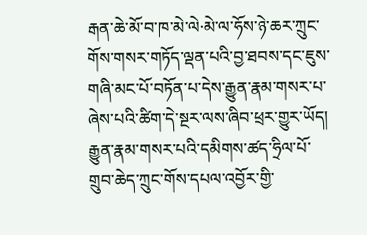རྒན་ཆེ་མོ་བ་ཁ་མེ་ལེ·མེ་ལ་ཧོས་ཉེ་ཆར་ཀྲུང་གོས་གསར་གཏོད་ལྡན་པའི་བྱ་ཐབས་དང་ཇུས་གཞི་མང་པོ་བཏོན་པ་དེས་རྒྱུན་རྣམ་གསར་པ་ཞེས་པའི་ཚིག་དེ་སྔར་ལས་ཞིབ་ཕྲར་གྱུར་ཡོད། རྒྱུན་རྣམ་གསར་པའི་དམིགས་ཚད་ཧྲིལ་པོ་གྲུབ་ཆེད་ཀྲུང་གོས་དཔལ་འབྱོར་གྱི་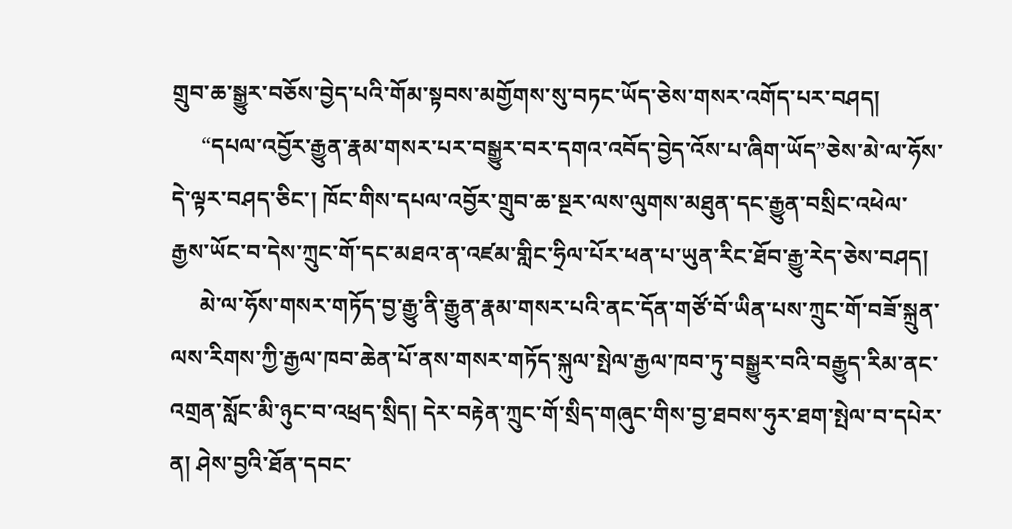གྲུབ་ཆ་སྒྱུར་བཅོས་བྱེད་པའི་གོམ་སྟབས་མགྱོགས་སུ་བཏང་ཡོད་ཅེས་གསར་འགོད་པར་བཤད།
     “དཔལ་འབྱོར་རྒྱུན་རྣམ་གསར་པར་བསྒྱུར་བར་དགའ་འབོད་བྱེད་འོས་པ་ཞིག་ཡོད”ཅེས་མེ་ལ་ཧོས་དེ་ལྟར་བཤད་ཅིང་། ཁོང་གིས་དཔལ་འབྱོར་གྲུབ་ཆ་སྔར་ལས་ལུགས་མཐུན་དང་རྒྱུན་བསྲིང་འཕེལ་རྒྱས་ཡོང་བ་དེས་ཀྲུང་གོ་དང་མཐའ་ན་འཛམ་གླིང་ཧྲིལ་པོར་ཕན་པ་ཡུན་རིང་ཐོབ་རྒྱུ་རེད་ཅེས་བཤད།
     མེ་ལ་ཧོས་གསར་གཏོད་བྱ་རྒྱུ་ནི་རྒྱུན་རྣམ་གསར་པའི་ནང་དོན་གཙོ་བོ་ཡིན་པས་ཀྲུང་གོ་བཟོ་སྐྲུན་ལས་རིགས་ཀྱི་རྒྱལ་ཁབ་ཆེན་པོ་ནས་གསར་གཏོད་སྐུལ་སྤེལ་རྒྱལ་ཁབ་ཏུ་བསྒྱུར་བའི་བརྒྱུད་རིམ་ནང་འགྲན་སློང་མི་ཉུང་བ་འཕྲད་སྲིད། དེར་བརྟེན་ཀྲུང་གོ་སྲིད་གཞུང་གིས་བྱ་ཐབས་ཧུར་ཐག་སྤེལ་བ་དཔེར་ན། ཤེས་བྱའི་ཐོན་དབང་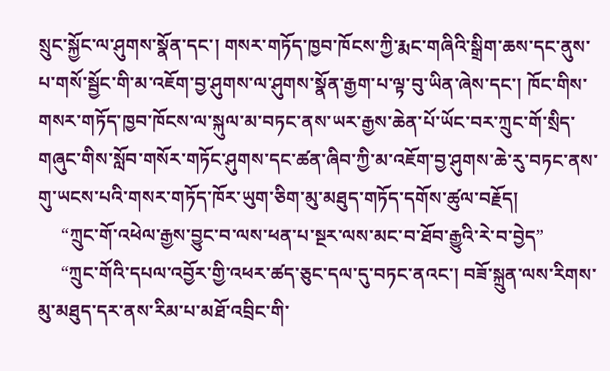སྲུང་སྐྱོང་ལ་ཤུགས་སྣོན་དང་། གསར་གཏོད་ཁྱབ་ཁོངས་ཀྱི་རྨང་གཞིའི་སྒྲིག་ཆས་དང་ནུས་པ་གསོ་སྦྱོང་གི་མ་འཇོག་བྱ་ཤུགས་ལ་ཤུགས་སྣོན་རྒྱག་པ་ལྟ་བུ་ཡིན་ཞེས་དང་། ཁོང་གིས་གསར་གཏོད་ཁྱབ་ཁོངས་ལ་སྐུལ་མ་བཏང་ནས་ཡར་རྒྱས་ཆེན་པོ་ཡོང་བར་ཀྲུང་གོ་སྲིད་གཞུང་གིས་སློབ་གསོར་གཏོང་ཤུགས་དང་ཚན་ཞིབ་ཀྱི་མ་འཇོག་བྱ་ཤུགས་ཆེ་རུ་བཏང་ནས་གུ་ཡངས་པའི་གསར་གཏོད་ཁོར་ཡུག་ཅིག་མུ་མཐུད་གཏོད་དགོས་ཚུལ་བརྗོད།
     “ཀྲུང་གོ་འཕེལ་རྒྱས་བྱུང་བ་ལས་ཕན་པ་སྔར་ལས་མང་བ་ཐོབ་རྒྱུའི་རེ་བ་བྱེད”
     “ཀྲུང་གོའི་དཔལ་འབྱོར་གྱི་འཕར་ཚད་ཅུང་དལ་དུ་བཏང་ནའང་། བཟོ་སྐྲུན་ལས་རིགས་མུ་མཐུད་དར་ནས་རིམ་པ་མཐོ་འབྲིང་གི་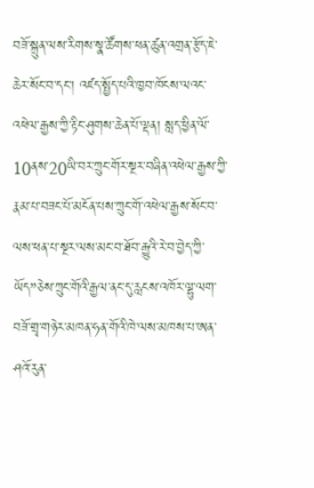བཟོ་སྐྲུན་ལས་རིགས་སྣ་ཚོགས་ཕན་ཚུན་འགྲན་རྩོད་ཇེ་ཆེར་སོང་བ་དང་། འཛད་སྤྱོད་པའི་ཁྱབ་ཁོངས་ལའང་འཕེལ་རྒྱས་ཀྱི་རྟིང་ཤུགས་ཆེན་པོ་ལྡན། སླད་ཕྱིན་ལོ་10ནས་20ཡི་བར་ཀྲུང་གོར་སྔར་བཞིན་འཕེལ་རྒྱས་ཀྱི་རྣམ་པ་བཟང་པོ་མངོན་པས་ཀྲུང་གོ་འཕེལ་རྒྱས་སོང་བ་ལས་ཕན་པ་སྔར་ལས་མང་བ་ཐོབ་རྒྱུའི་རེ་བ་བྱེད་ཀྱི་ཡོད”ཅེས་ཀྲུང་གོའི་རྒྱལ་ནང་དུ་རླངས་འཁོར་ལྷུ་ལག་བཟོ་གྲྭ་གཉེར་མཁན་ཧན་གོའི་ཁེ་ལས་མཁས་པ་ཨན་ཤའོ་རུན་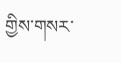གྱིས་གསར་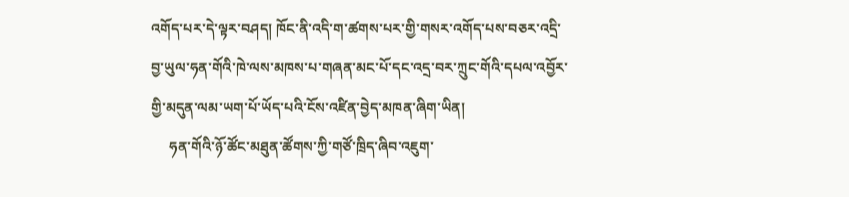འགོད་པར་དེ་ལྟར་བཤད། ཁོང་ནི་འདི་ག་ཚགས་པར་གྱི་གསར་འགོད་པས་བཅར་འདྲི་བྱ་ཡུལ་ཧན་གོའི་ཁེ་ལས་མཁས་པ་གཞན་མང་པོ་དང་འདྲ་བར་ཀྲུང་གོའི་དཔལ་འབྱོར་གྱི་མདུན་ལམ་ཡག་པོ་ཡོད་པའི་ངོས་འཛིན་བྱེད་མཁན་ཞིག་ཡིན།
     ཧན་གོའི་ཉོ་ཚོང་མཐུན་ཚོགས་ཀྱི་གཙོ་ཁྲིད་ཞིབ་འཇུག་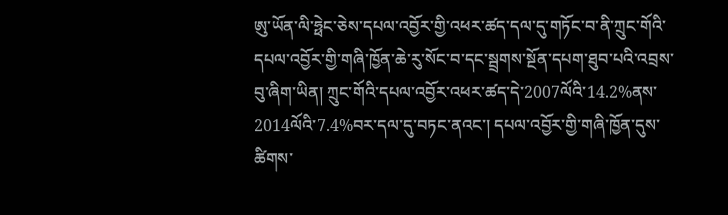ཨུ་ཡོན་ལི་ཧྥེང་ཅེས་དཔལ་འབྱོར་གྱི་འཕར་ཚད་དལ་དུ་གཏོང་བ་ནི་ཀྲུང་གོའི་དཔལ་འབྱོར་གྱི་གཞི་ཁྱོན་ཆེ་རུ་སོང་བ་དང་སྦྲགས་སྔོན་དཔག་ཐུབ་པའི་འབྲས་བུ་ཞིག་ཡིན། ཀྲུང་གོའི་དཔལ་འབྱོར་འཕར་ཚད་དེ་2007ལོའི་14.2%ནས་2014ལོའི་7.4%བར་དལ་དུ་བཏང་ནའང་། དཔལ་འབྱོར་གྱི་གཞི་ཁྱོན་དུས་ཚིགས་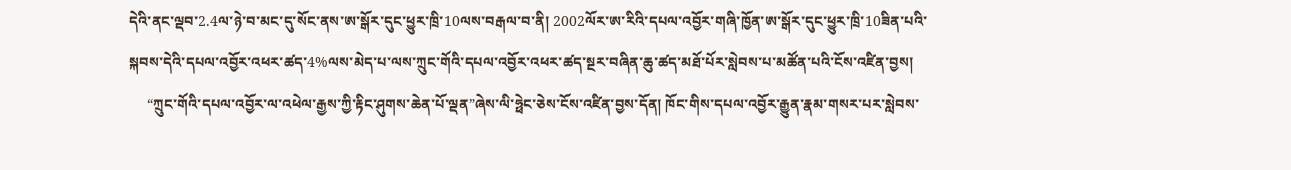དེའི་ནང་ལྡབ་2.4ལ་ཉེ་བ་མང་དུ་སོང་ནས་ཨ་སྒོར་དུང་ཕྱུར་ཁྲི་10ལས་བརྒལ་བ་ནི། 2002ལོར་ཨ་རིའི་དཔལ་འབྱོར་གཞི་ཁྱོན་ཨ་སྒོར་དུང་ཕྱུར་ཁྲི་10ཟིན་པའི་སྐབས་དེའི་དཔལ་འབྱོར་འཕར་ཚད་4%ལས་མེད་པ་ལས་ཀྲུང་གོའི་དཔལ་འབྱོར་འཕར་ཚད་སྔར་བཞིན་ཆུ་ཚད་མཐོ་པོར་སླེབས་པ་མཚོན་པའི་ངོས་འཛིན་བྱས།
     “ཀྲུང་གོའི་དཔལ་འབྱོར་ལ་འཕེལ་རྒྱས་ཀྱི་རྟིང་ཤུགས་ཆེན་པོ་ལྡན”ཞེས་ལི་ཧྥེང་ཅེས་ངོས་འཛིན་བྱས་དོན། ཁོང་གིས་དཔལ་འབྱོར་རྒྱུན་རྣམ་གསར་པར་སླེབས་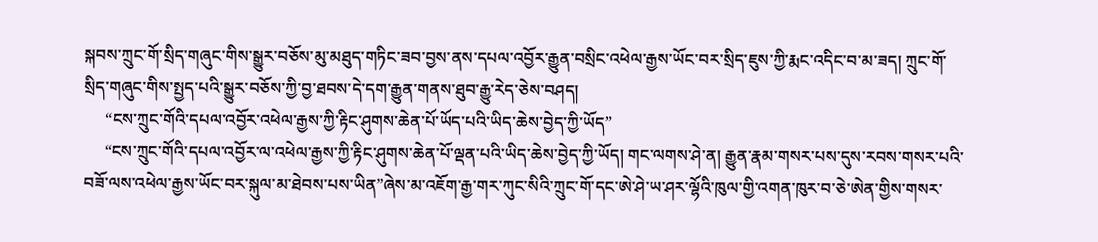སྐབས་ཀྲུང་གོ་སྲིད་གཞུང་གིས་སྒྱུར་བཅོས་མུ་མཐུད་གཏིང་ཟབ་བྱས་ནས་དཔལ་འབྱོར་རྒྱུན་བསྲིང་འཕེལ་རྒྱས་ཡོང་བར་སྲིད་ཇུས་ཀྱི་རྨང་འདིང་བ་མ་ཟད། ཀྲུང་གོ་སྲིད་གཞུང་གིས་སྤྱད་པའི་སྒྱུར་བཅོས་ཀྱི་བྱ་ཐབས་དེ་དག་རྒྱུན་གནས་ཐུབ་རྒྱུ་རེད་ཅེས་བཤད།
     “ངས་ཀྲུང་གོའི་དཔལ་འབྱོར་འཕེལ་རྒྱས་ཀྱི་རྟིང་ཤུགས་ཆེན་པོ་ཡོད་པའི་ཡིད་ཆེས་བྱེད་ཀྱི་ཡོད”
     “ངས་ཀྲུང་གོའི་དཔལ་འབྱོར་ལ་འཕེལ་རྒྱས་ཀྱི་རྟིང་ཤུགས་ཆེན་པོ་ལྡན་པའི་ཡིད་ཆེས་བྱེད་ཀྱི་ཡོད། གང་ལགས་ཤེ་ན། རྒྱུན་རྣམ་གསར་པས་དུས་རབས་གསར་པའི་བཟོ་ལས་འཕེལ་རྒྱས་ཡོང་བར་སྐུལ་མ་ཐེབས་པས་ཡིན”ཞེས་མ་འཇོག་རྒྱ་གར་ཀུང་སིའི་ཀྲུང་གོ་དང་ཨེ་ཤེ་ཡ་ཤར་ལྷོའི་ཁུལ་གྱི་འགན་ཁུར་བ་ཅེ་ཨེན་གྱིས་གསར་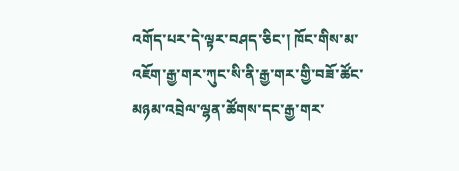འགོད་པར་དེ་ལྟར་བཤད་ཅིང་། ཁོང་གིས་མ་འཇོག་རྒྱ་གར་ཀུང་སི་ནི་རྒྱ་གར་གྱི་བཟོ་ཚོང་མཉམ་འབྲེལ་ལྷན་ཚོགས་དང་རྒྱ་གར་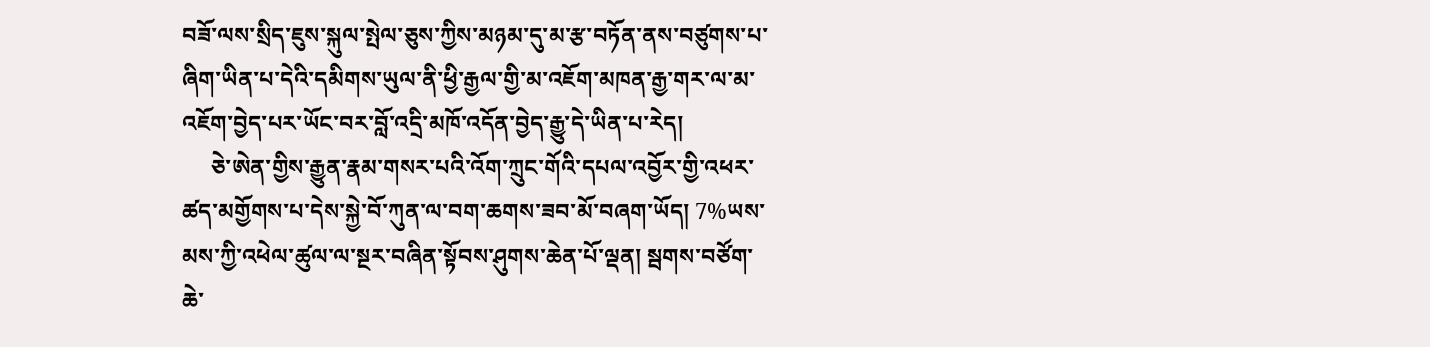བཟོ་ལས་སྲིད་ཇུས་སྐུལ་སྤེལ་ཅུས་ཀྱིས་མཉམ་དུ་མ་རྩ་བཏོན་ནས་བཙུགས་པ་ཞིག་ཡིན་པ་དེའི་དམིགས་ཡུལ་ནི་ཕྱི་རྒྱལ་གྱི་མ་འཇོག་མཁན་རྒྱ་གར་ལ་མ་འཇོག་བྱེད་པར་ཡོང་བར་བློ་འདྲི་མཁོ་འདོན་བྱེད་རྒྱུ་དེ་ཡིན་པ་རེད།
     ཅེ་ཨེན་གྱིས་རྒྱུན་རྣམ་གསར་པའི་འོག་ཀྲུང་གོའི་དཔལ་འབྱོར་གྱི་འཕར་ཚད་མགྱོགས་པ་དེས་སྐྱེ་བོ་ཀུན་ལ་བག་ཆགས་ཟབ་མོ་བཞག་ཡོད། 7%ཡས་མས་ཀྱི་འཕེལ་ཚུལ་ལ་སྔར་བཞིན་སྟོབས་ཤུགས་ཆེན་པོ་ལྡན། སྦགས་བཙོག་ཆེ་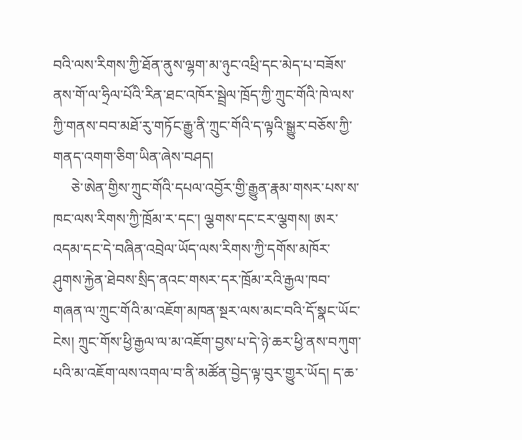བའི་ལས་རིགས་ཀྱི་ཐོན་ནུས་ལྷག་མ་ཉུང་འཕྲི་དང་མེད་པ་བཟོས་ནས་གོ་ལ་ཧྲིལ་པོའི་རིན་ཐང་འཁོར་སྦྲེལ་ཁྲོད་ཀྱི་ཀྲུང་གོའི་ཁེ་ལས་ཀྱི་གནས་བབ་མཐོ་རུ་གཏོང་རྒྱུ་ནི་ཀྲུང་གོའི་ད་ལྟའི་སྒྱུར་བཅོས་ཀྱི་གནད་འགག་ཅིག་ཡིན་ཞེས་བཤད།
     ཅེ་ཨེན་གྱིས་ཀྲུང་གོའི་དཔལ་འབྱོར་གྱི་རྒྱུན་རྣམ་གསར་པས་ས་ཁང་ལས་རིགས་ཀྱི་ཁྲོམ་ར་དང་། ལྕགས་དང་ངར་ལྕགས། ཨར་འདམ་དང་དེ་བཞིན་འབྲེལ་ཡོད་ལས་རིགས་ཀྱི་དགོས་མཁོར་ཤུགས་རྐྱེན་ཐེབས་སྲིད་ནའང་གསར་དར་ཁྲོམ་རའི་རྒྱལ་ཁབ་གཞན་ལ་ཀྲུང་གོའི་མ་འཇོག་མཁན་སྔར་ལས་མང་བའི་དོ་སྣང་ཡོང་ངེས། ཀྲུང་གོས་ཕྱི་རྒྱལ་ལ་མ་འཇོག་བྱས་པ་དེ་ཉེ་ཆར་ཕྱི་ནས་བཀུག་པའི་མ་འཇོག་ལས་འགལ་བ་ནི་མཚོན་བྱེད་ལྟ་བུར་གྱུར་ཡོད། ད་ཆ་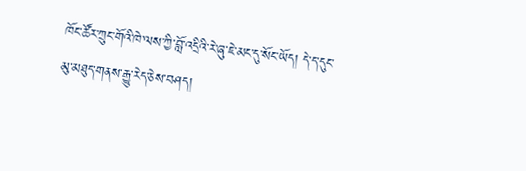ཁོང་ཚོར་ཀྲུང་གོའི་ཁེ་ལས་ཀྱི་བློ་འདྲིའི་རེ་ཞུ་ཇེ་མང་དུ་སོང་ཡོད། དེ་ད་དུང་མུ་མཐུད་གནས་རྒྱུ་རེད་ཅེས་བཤད།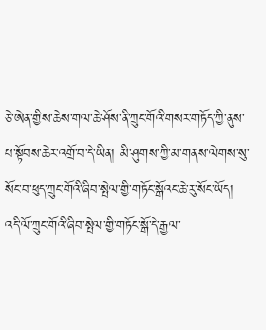ཅེ་ཨེན་གྱིས་ཆེས་གལ་ཆེ་ཤོས་ནི་ཀྲུང་གོའི་གསར་གཏོད་ཀྱི་ནུས་པ་སྟོབས་ཆེར་འགྲོ་བ་དེ་ཡིན། མི་ཤུགས་ཀྱི་མ་གནས་ལེགས་སུ་སོང་བ་ཕུད་ཀྲུང་གོའི་ཞིབ་སྤེལ་གྱི་གཏོང་སྒོའང་ཆེ་རུ་སོང་ཡོད། འདི་ལོ་ཀྲུང་གོའི་ཞིབ་སྤེལ་གྱི་གཏོང་སྒོ་དེ་རྒྱལ་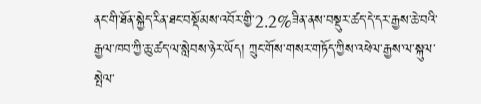ནང་གི་ཐོན་སྐྱེད་རིན་ཐང་བསྡོམས་འབོར་གྱི་2.2%ཟིན་ནས་བསྡུར་ཚད་དེ་དར་རྒྱས་ཆེ་བའི་རྒྱལ་ཁབ་ཀྱི་ཆུ་ཚད་ལ་སླེབས་ཉེར་ཡོད། ཀྲུང་གོས་གསར་གཏོད་ཀྱིས་འཕེལ་རྒྱས་ལ་སྐུལ་སྤེལ་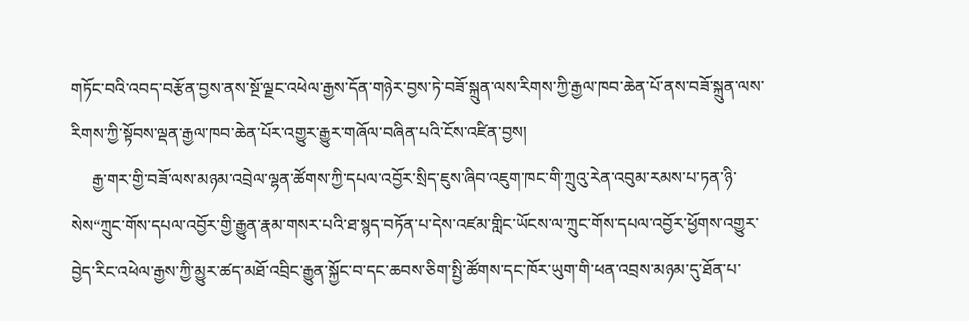གཏོང་བའི་འབད་བརྩོན་བྱས་ནས་སྔོ་ལྗང་འཕེལ་རྒྱས་དོན་གཉེར་བྱས་ཏེ་བཟོ་སྐྲུན་ལས་རིགས་ཀྱི་རྒྱལ་ཁབ་ཆེན་པོ་ནས་བཟོ་སྐྲུན་ལས་རིགས་ཀྱི་སྟོབས་ལྡན་རྒྱལ་ཁབ་ཆེན་པོར་འགྱུར་རྒྱུར་གཞོལ་བཞིན་པའི་ངོས་འཛིན་བྱས།
     རྒྱ་གར་གྱི་བཟོ་ལས་མཉམ་འབྲེལ་ལྷན་ཚོགས་ཀྱི་དཔལ་འབྱོར་སྲིད་ཇུས་ཞིབ་འཇུག་ཁང་གི་ཀྲུའུ་རེན་འབུམ་རམས་པ་ཏན་ཉི་སེས“ཀྲུང་གོས་དཔལ་འབྱོར་གྱི་རྒྱུན་རྣམ་གསར་པའི་ཐ་སྙད་བཏོན་པ་དེས་འཛམ་གླིང་ཡོངས་ལ་ཀྲུང་གོས་དཔལ་འབྱོར་ཕྱོགས་འགྱུར་བྱེད་རིང་འཕེལ་རྒྱས་ཀྱི་མྱུར་ཚད་མཐོ་འབྲིང་རྒྱུན་སྐྱོང་བ་དང་ཆབས་ཅིག་སྤྱི་ཚོགས་དང་ཁོར་ཡུག་གི་ཕན་འབྲས་མཉམ་དུ་ཐོན་པ་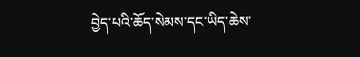བྱེད་པའི་ཆོད་སེམས་དང་ཡིད་ཆེས་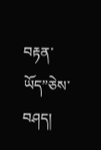བརྟན་ཡོད”ཅེས་བཤད།